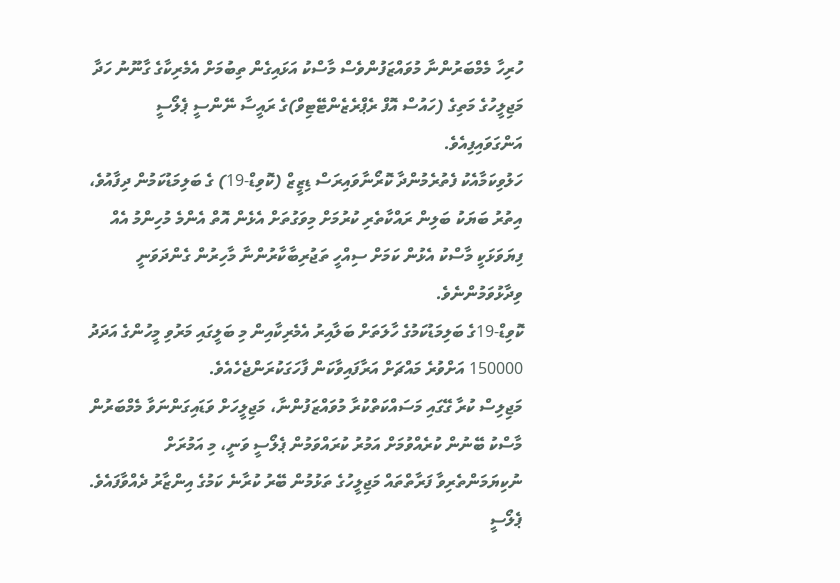ހުރިހާ މެމްބަރުންނާ މުވައްޒަފުންވެސް މާސްކު އަޅައިގެން ތިބުމަށް އެމެރިކާގެ ގާނޫނު ހަދާ މަޖިލީހުގެ މަތިގެ (ހައުސް އޮފް ރެޕްރެޒެންޓޭޓިވް)ގެ ރައީސާ ނޭންސީ ޕެލޯސީ އަންގަވައިފިއެވެ.
ހަލުވިކަމާއެކު ފެތުރެމުންދާ ކޮރޯނާވައިރަސް ޑިޒީޒް (ކޮވިޑް-19) ގެ ބަލިމަޑުކަމުން ދިފާއުވެ، އިތުރު ބަޔަކު ބަލިން ރައްކާތެރި ކުރުމަށް މިވަގުތަށް އެޅެން އޮތް އެންމެ މުހިންމު އެއް ފިޔަވަޅަކީ މާސްކު އެޅުން ކަމަށް ސިއްހީ ތަޖުރިބާކާރުންނާ މާހިރުން ގެންދަވަނީ ވިދާޅުވަމުންނެވެ.
ކޮވިޑް-19ގެ ބަލިމަޑުކަމުގެ ހާލަތަށް ބަލާއިރު އެމެރިކާއިން މި ބަލީގައި މަރުވި މީހުންގެ އަދަދު 150000 އަށްވުރެ މައްޗަށް އަރާފައިވާކަން ފާހަގަކުރަންޖެހެއެވެ.
މަޖިލިސް ކުރާ ގޭގައި މަސައްކަތްކުރާ މުވައްޒަފުންނާ، މަޖިލީހަށް ވަޑައިގަންނަވާ މެމްބަރުން މާސްކު ބޭނުން ކުރެއްވުމަށް އަމުރު ކުރައްވަމުން ޕެލޯސީ ވަނީ، މި އަމުރަށް ނުކިޔަމަންތެރިވާ ފަރާތްތައް މަޖިލީހުގެ ތަޅުމުން ބޭރު ކުރާނެ ކަމުގެ އިންޒާރު ދެއްވާފައެވެ.
ޕެލޯސީ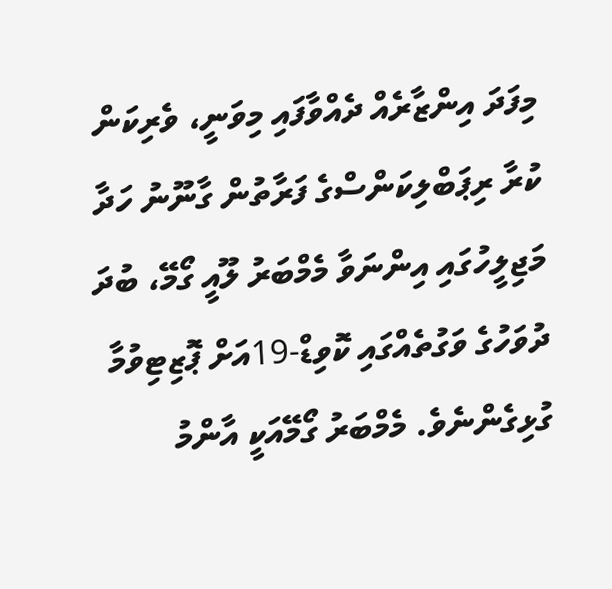މިފަދަ އިންޒާރެއް ދެއްވާފައި މިވަނީ، ވެރިކަން ކުރާ ރިޕަބްލިކަންސްގެ ފަރާތުން ގާނޫނު ހަދާ މަޖިލީހުގައި އިންނަވާ މެމްބަރު ލޫއީ ގޯމޭ، ބުދަ ދުވަހުގެ ވަގުތެއްގައި ކޮވިޑް-19އަށް ޕޮޒިޓިވުމާ ގުޅިގެންނެވެ. މެމްބަރު ގޯމޭއަކީ އާންމު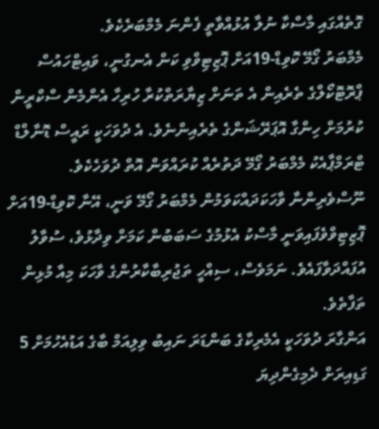ގޮތެއްގައި މާސްކާ ނުލާ އުޅުއްވާތީ ފެންނަ މެމްބަރެކެވެ.
މެމްބަރު ގޯމޭ ކޮވިޑް-19އަށް ޕޮޒިޓިވްވި ކަން އެނގުނީ، ވައިޓްހައުސް ޕްރޮޓޮކޯލްގެ ތެރެއިން އެ ތަނަށް ޒިޔާރަތްކުރާ ހުރިހާ އެންމެން ސްކްރީން ކުރުމަށް ހިންގާ އޮޕަރޭޝަންގެ ތެރެއިންނެވެ. އެ ދުވަހަކީ ރައީސް ޑޮނާލްޑް ޓްރަމްޕާއެކު މެމްބަރު ގޯމޭ ދަތުރެއް ކުރައްވަން އޮތް ދުވަހެކެވެ.
ނޫސްވެރިންނާ ވާހަކަދައްކަވަމުން މެމްބަރު ގޯމޭ ވަނީ، އޭނާ ކޮވިޑް-19އަށް ޕޮޒިޓިވްވެފައިވަނީ މާސްކު އެޅުމުގެ ސަބަބުން ކަމަށް ވިދާޅުވެ، ސުވާލު އުފައްދަވާފައެވެ. ނަމަވެސް، ސިއްހީ ތަޖުރިބާކާރުންގެ ވާހަކަ މިއާ މުޅިން ތަފާތެވެ.
އަންގާރަ ދުވަހަކީ އެމެރިކާގެ ބަންޑަރަ ނައިބު ވިލިއަމް ބާގެ އަޑުއެހުމަށް 5 ގަޑިއިރަށް ދެމިގެންދިޔަ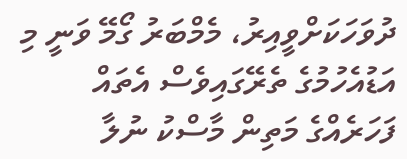ދުވަހަކަށްވީއިރު، މެމްބަރު ގޯމޭ ވަނީ މި އަޑުއެހުމުގެ ތެރޭގައިވެސް އެތައް ފަހަރެއްގެ މަތިން މާސްކު ނުލާ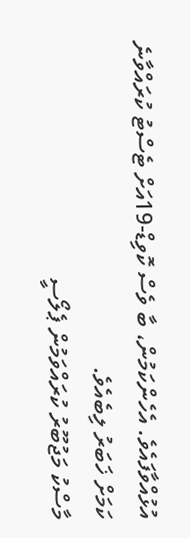އުޅުއްވާފައެވެ. އެހެންކަމުން، ބާ ވެސް ކޮވިޑް-19އަށް ޓެސްޓު ކުރައްވާނެ ކަމަށް ޚަބަރު ލިބެއެވެ.
މާސްކު މަޖުބޫރު ކުރައްވަމުން ޕެލޯސީ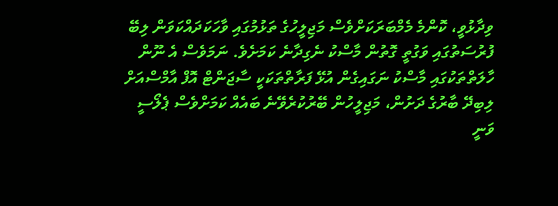ވިދާޅުވީ، ކޮންމެ މެމްބަރަކަށްވެސް މަޖިލީހުގެ ތަޅުމުގައި ވާހަކަދައްކަވަން ލިބޭ ފުރުސަތުގައި ވަގުތީ ގޮތުން މާސްކު ނެގިދާނެ ކަމަށެވެ. ނަމަވެސް އެ ނޫން ހާލަތްތަކުގައި މާސްކު ނަގައިގެން އުޅޭ ފަރާތްތަކަކީ ސާޖަންޓް އޮފް އާމްސްއަށް ލިބިދޭ ބާރުގެ ދަށުން، މަޖިލީހުން ބޭރުކުރެވޭނެ ބައެއް ކަމަށްވެސް ޕެލޯސީ ވަނީ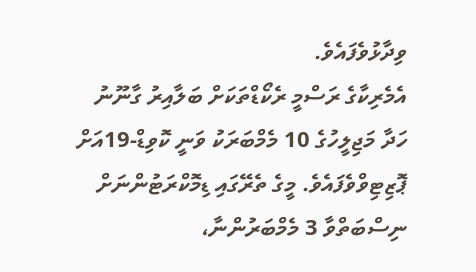ވިދާޅުވެފައެވެ.
އެމެރިކާގެ ރަސްމީ ރެކޯޑްތަކަށް ބަލާއިރު ގާނޫނު ހަދާ މަޖިލީހުގެ 10 މެމްބަރަކު ވަނީ ކޮވިޑް-19އަށް ޕޮޒިޓިވްވެފައެވެ. މީގެ ތެރޭގައި ޑިމޮކްރަޓުންނަށް ނިސްބަތްވާ 3 މެމްބަރުންނާ،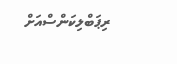ރިޕަބްލިކަންސްއަށް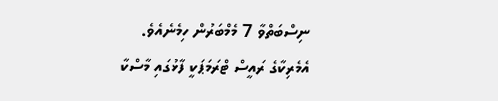ނިސްބަތްވާ 7 މެމްބަރުން ހިމެނެއެވެ.
އެމެރިކާގެ ރައީސް ޓްރަމަޕަކީ ފާޅުގައި މާސްކާ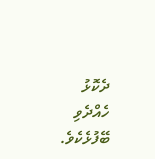ދެކޮޅު ހެއްދެވި ބޭފުޅެކެވެ.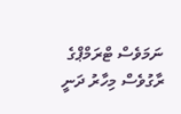ނަމަވެސް ޓްރަމްޕްގެ ރާގުވެސް މިހާރު ދަނީ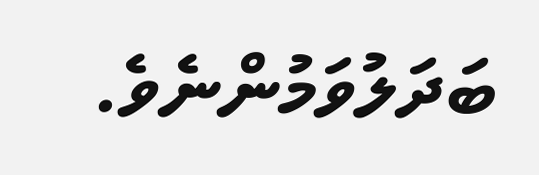ބަދަލުވަމުންނެވެ.